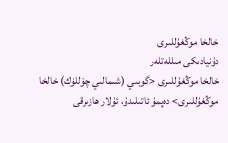خالخا موڭغۇللىرى
دۇنيادىكى مىللەتلەر
خالخا موڭغۇللىرى <گوبىي (شىمالىي چۆللۈك) خالخا موڭغۇللىرى> دەپمۇ ئاتىلىدۇ، ئۇلار ھازىرقى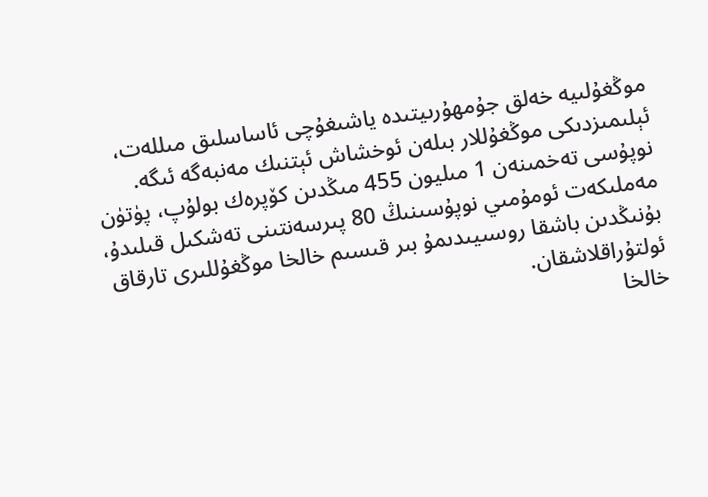موڭغۇلىيە خەلق جۇمھۇرىيتىدە ياشىغۇچى ئاساسلىق مىللەت، ئېلىمىزدىكى موڭغۇللار بىلەن ئوخشاش ئېتنىك مەنبەگە ئىگە. نوپۇسى تەخمىنەن 1 مىليون 455 مىڭدىن كۆپرەك بولۇپ، پۈتۈن مەملىكەت ئومۇمىي نوپۇسىنىڭ 80 پىرسەنتىنى تەشكىل قىلىدۇ، بۇنىڭدىن باشقا روسىيىدىمۇ بىر قىسىم خالخا موڭغۇللىرى تارقاق ئولتۇراقلاشقان.
خالخا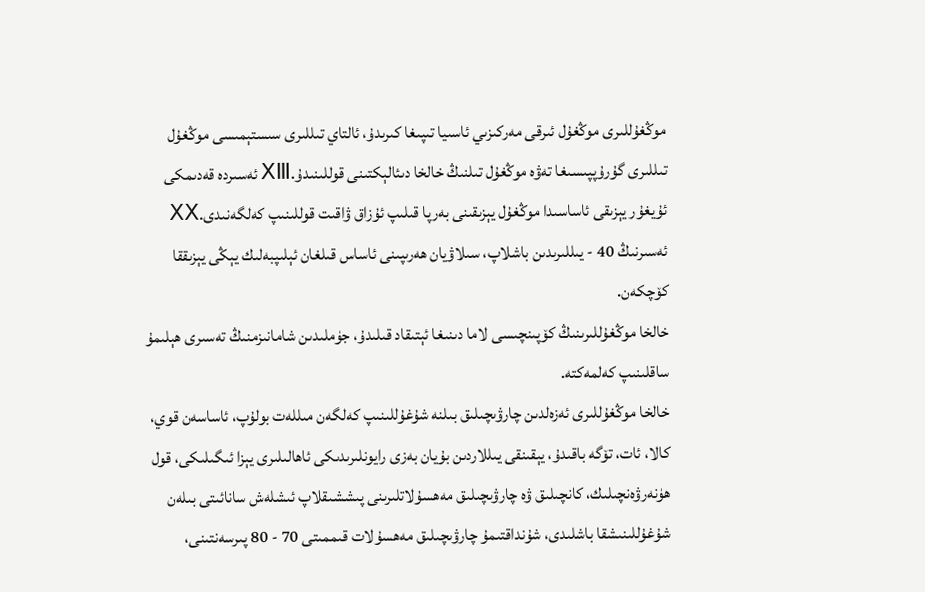موڭغۇللىرى موڭغۇل ئىرقى مەركىزىي ئاسىيا تىپىغا كىرىدۇ، ئالتاي تىللىرى سىستېمىسى موڭغۇل تىللىرى گۇرۇپپىسىغا تەۋە موڭغۇل تىلنىڭ خالخا دىئالېكتىنى قوللىنىدۇ.ⅩⅢ ئەسىردە قەدىمكى ئۇيغۇر يېزىقى ئاساسىدا موڭغۇل يېزىقىنى بەرپا قىلىپ ئۇزاق ۋاقىت قوللىنىپ كەلگەنىدى.ⅩⅩ ئەسىرنىڭ 40 - يىللىرىدىن باشلاپ، سىلاۋيان ھەرىپىنى ئاساس قىلغان ئېلىپبەلىك يېڭى يېزىققا كۆچكەن.
خالخا موڭغۇللىرىنىڭ كۆپىنچىسى لاما دىنىغا ئېتىقاد قىلىدۇ، جۈملىدىن شامانىزمنىڭ تەسىرى ھېلىمۇ ساقلىنىپ كەلمەكتە.
خالخا موڭغۇللىرى ئەزەلدىن چارۋىچىلىق بىلنە شۇغۇللىنىپ كەلگەن مىللەت بولۇپ، ئاساسەن قوي، كالا، ئات، تۆگە باقىدۇ، يېقىنقى يىللاردىن بۇيان بەزى رايونلىرىدىكى ئاھالىلىرى يېزا ئىگىلىكى، قول ھۈنەرۋەنچىلىك، كانچىلىق ۋە چارۋىچىلىق مەھسۇلاتلىرىنى پىششىقلاپ ئىشلەش سانائىتى بىلەن شۇغۇللىنىشقا باشلىدى، شۇنداقتىمۇ چارۋىچىلىق مەھسۇلات قىممىتى 70 - 80 پىرسەنتىنى،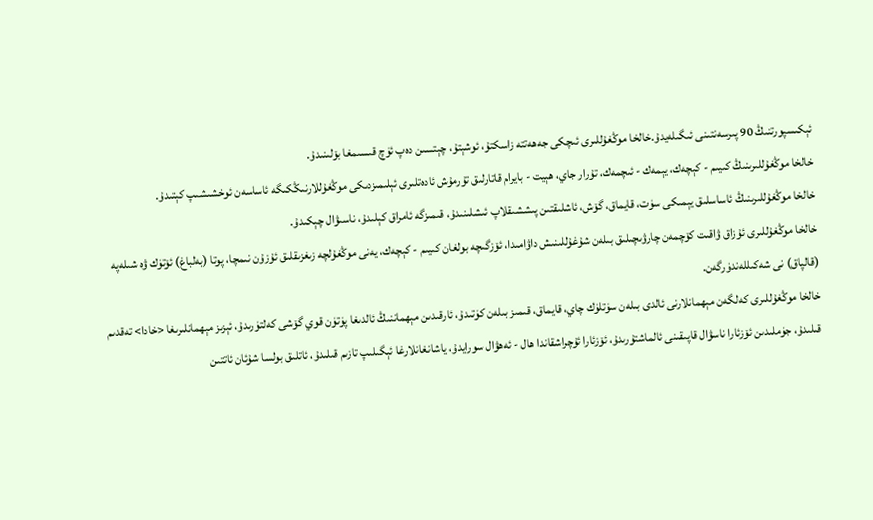ئېكىسپورتنىڭ 90 پىرسەنتىنى ئىگىلەيدۇ.خالخا موڭغۇللىرى ئىچكى جەھەتتە زاسكتۇ، ئوشېتۇ، چېتسىن دەپ ئۈچ قىسىمغا بۆلىنىدۇ.
خالخا موڭغۇللىرىنىڭ كىيىم - كېچەك، يېمەك - ئىچمەك، تۇرار جاي، ھېيت - بايرام قاتارلىق تۇرمۇش ئادەتلىرى ئېلىمىزدىكى موڭغۇللارنىڭكىگە ئاساسەن ئوخشىشىپ كېتىدۇ.
خالخا موڭغۇللىرىنىڭ ئاساسلىق يېمىكى سۈت، قايماق، گۆش، ئاشلىقتىن پىششىقلاپ ئىشلىنىدۇ، قىمىزگە ئامراق كېلىدۇ، ناسىۋال چېكىدۇ.
خالخا موڭغۇللىرى ئۇزاق ۋاقىت كۆچمەن چارۋىچىلىق بىلەن شۇغۇللىنىش داۋامىدا، ئۆزگىچە بولغان كىيىم - كېچەك، يەنى موڭغۇلچە زىغزىقلىق ئۇزۇن نىمچا، پوتا (بەلباغ) ئۆتۈك ۋە شىلەپە (قالپاق) نى شەكىللەندۈرگەن.
خالخا موڭغۇللىرى كەلگەن مېھمانلارنى ئالدى بىلەن سۈتلۈك چاي، قايماق، قىمىز بىلەن كۈتىدۇ، ئارقىدىن مېھماننىڭ ئالدىغا پۈتۈن قوي گۆشى كەلتۈرىدۇ، ئېزىز مېھمانلىرىغا <خادا> تەقدىم قىلىدۇ، جۈملىدىن ئۆزئارا ناسۋال قاپىقىنى ئالماشتۇرىدۇ، ئۆزئارا ئۇچراشقاندا ھال - ئەھۋال سورايدۇ، ياشانغانلارغا ئېگىلىپ تازىم قىلىدۇ، ئاتلىق بولسا شۇئان ئاتتىن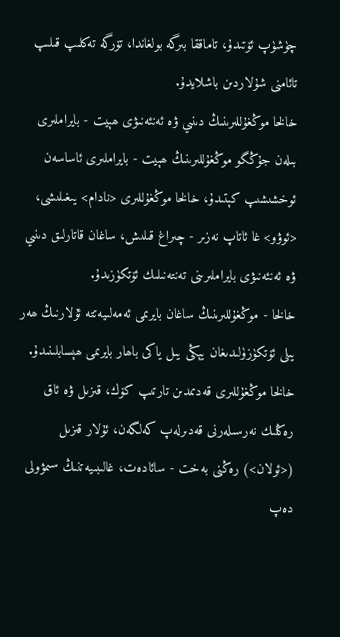چۈشۈپ ئۆتىدۇ، تاماققا بىرگە بولغاندا، تۆرگە تەكلىپ قىلىپ تائامنى شۇلاردىن باشلايدۇ.
خالخا موڭغۇللىرىنىڭ دىنىي ۋە ئەنئەنىۋى ھېيت - بايراملىرى بىلەن جۇڭگو موڭغۇللىرىنىڭ ھېيت - بايراملىرى ئاساسەن ئوخشىشىپ كېتىدۇ، خالخا موڭغۇللىرى <نادام> يىغىلىشى، <ئوۋو> غا ئاتاپ نەزىر - چىراغ قىلىش، ساغان قاتارلىق دىنىي ۋە ئەنئەنىۋى بايراملىرىنى تەنتەنىلىك ئۆتكۈزىدۇ.
خالخا - موڭغۇللىرىنىڭ ساغان بايرىمى ئەمەلىيەتتە ئۇلارنىڭ ھەر يىلى ئۆتكۈزۈلىدىغان يېڭى يىل ياكى باھار بايرىمى ھېسابلىنىدۇ.
خالخا موڭغۇللىرى قەدىمدىن تارتىپ كۆك، قىزىل ۋە ئاق رەڭلىك نەرسىلەرنى قەدىرلەپ كەلگەن، ئۇلار قىزىل (<ئولان>) رەڭنى بەخت - سائادەت، غالىبىيەتنىڭ سىمۋولى دەپ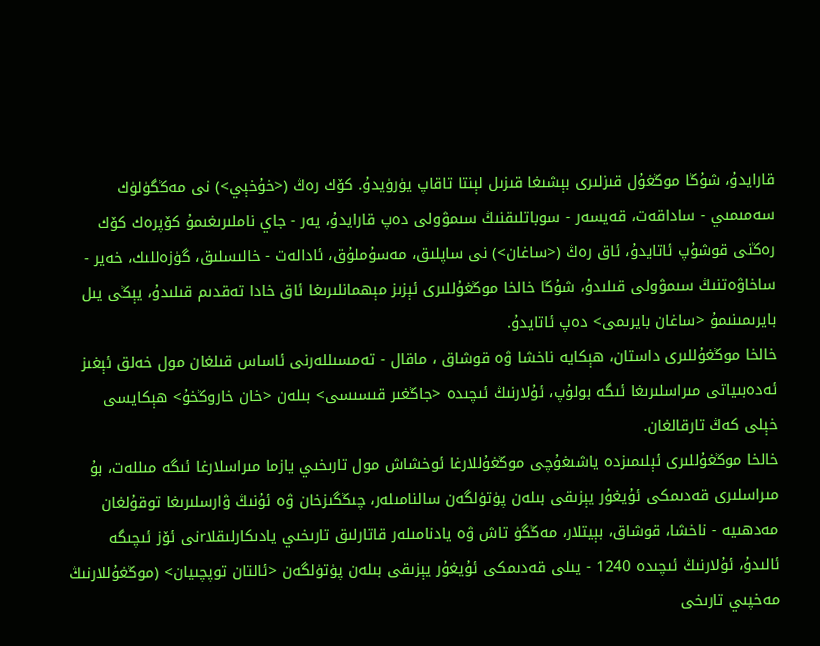قارايدۇ، شۇڭا موڭغۇل قىزلىرى بېشىغا قىزىل لېنتا تاقاپ يۈرۈيدۇ. كۆك رەڭ (<خۇخېي>) نى مەڭگۈلۈك سەمىمىي - ساداقەت، قەيسەر - سوباتلىقنىڭ سىمۋولى دەپ قارايدۇ، يەر - جاي ناملىرىغىمۇ كۆپرەك كۆك رەڭنى قوشۇپ ئاتايدۇ، ئاق رەڭ (<ساغان>) نى ساپلىق، مەسۇملۇق، ئادالەت - خالىسلىق، گۈزەللىك، خەير - ساخاۋەتنىڭ سىمۋولى قىلىدۇ، شۇڭا خالخا موڭغۇللىرى ئېزىز مېھمانلىرىغا ئاق خادا تەقدىم قىلىدۇ، يېڭى يىل بايرىمىنىمۇ <ساغان بايرىمى> دەپ ئاتايدۇ.
خالخا موڭغۇللىرى داستان، ھېكايە ناخشا ۋە قوشاق ، ماقال - تەمسىللەرنى ئاساس قىلغان مول خەلق ئېغىز ئەدەبىياتى مىراسلىرىغا ئىگە بولۇپ، ئۇلارنىڭ ئىچىدە <جاڭغىر قىسىسى> بىلەن <خان خاروڭخۇ> ھېكايسى خېلى كەڭ تارقالغان.
خالخا موڭغۇللىرى ئېلىمىزدە ياشىغۇچى موڭغۇللارغا ئوخشاش مول تارىخىي يازما مىراسلارغا ئىگە مىللەت، بۇ مىراسلىرى قەدىمكى ئۇيغۇر يېزىقى بىلەن پۈتۈلگەن سالنامىلەر، چىڭگىزخان ۋە ئۇنىڭ ۋارسلىرىغا توقۇلغان مەدھىيە - ناخشا، قوشاق، بېيتلار، مەڭگۈ تاش ۋە يادنامىلەر قاتارلىق تارىخىي يادىكارلىقلاrنى ئۆز ئىچىگە ئالىدۇ، ئۇلارنىڭ ئىچىدە 1240 - يىلى قەدىمكى ئۇيغۇر يېزىقى بىلەن پۈتۈلگەن <ئالتان توپچىيان> (موڭغۇللارنىڭ مەخپىي تارىخى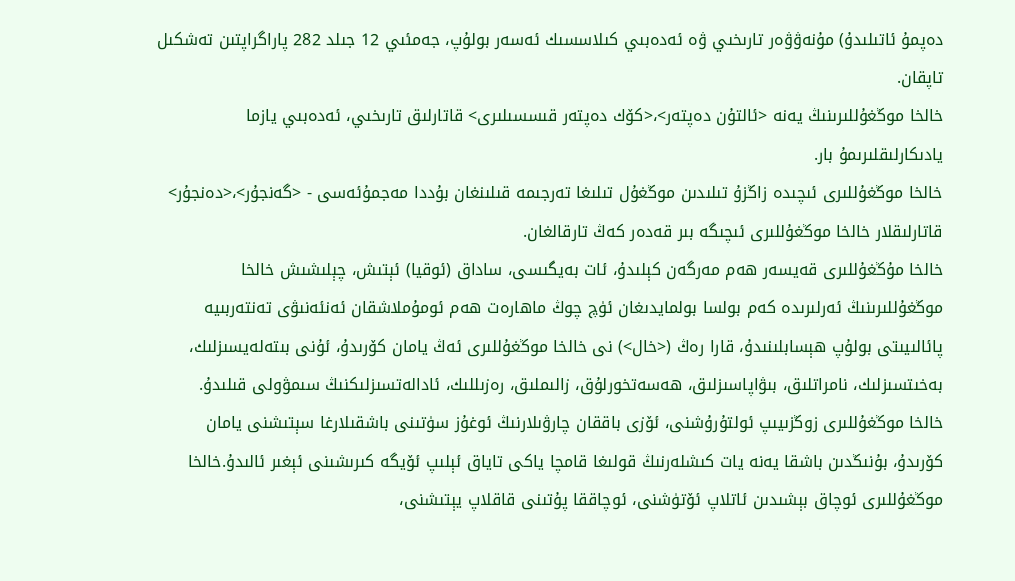دەپمۇ ئاتىلىدۇ) مۇنەۋۋەر تارىخىي ۋە ئەدەبىي كىلاسسىك ئەسەر بولۇپ، جەمئىي 12 جىلد 282 پاراگراپتىن تەشكىل تاپقان.
خالخا موڭغۇللىرىنىڭ يەنە <ئالتۇن دەپتەر>،<كۆك دەپتەر قىسسىلىرى> قاتارلىق تارىخىي، ئەدەبىي يازما يادىكارلىقلىرىمۇ بار.
خالخا موڭغۇللىرى ئىچىدە زاڭزۇ تىلىدىن موڭغۇل تىلىغا تەرجىمە قىلىنغان بۇددا مەجمۇئەسى - <گەنجۇر>،<دەنجۇر> قاتارلىقلار خالخا موڭغۇللىرى ئىچىگە بىر قەدەر كەڭ تارقالغان.
خالخا مۇڭغۇللىرى قەيسەر ھەم مەرگەن كېلىدۇ، ئات بەيگىسى، ساداق (ئوقيا) ئېتىش، چېلىشىش خالخا موڭغۇللىرىنىڭ ئەرلىرىدە كەم بولسا بولمايدىغان ئۈچ چوڭ ماھارەت ھەم ئومۇملاشقان ئەنئەنىۋى تەنتەربىيە پائالىيىتى بولۇپ ھېسابلىنىدۇ، قارا رەڭ (<خال>) نى خالخا موڭغۇللىرى ئەڭ يامان كۆرىدۇ، ئۇنى بىتەلەيسىزلىك، بەخىتسىزلىك، نامراتلىق، بىۋاپاسىزلىق، ھەسەتخورلۇق، زالىملىق، رەزىللىك، ئادالەتسىزلىكنىڭ سىمۋولى قىلىدۇ.
خالخا موڭغۇللىرى زوڭزىيىپ ئولتۇرۇشنى، ئۆزى باققان چارۋىلارنىڭ ئوغۇز سۈتىنى باشقىلارغا سېتىشنى يامان كۆرىدۇ، بۇنىڭدىن باشقا يەنە يات كىشلەرنىڭ قولىغا قامچا ياكى تاياق ئېلىپ ئۆيگە كىرىشىنى ئېغىر ئالىدۇ.خالخا موڭغۇللىرى ئوچاق بېشىدىن ئاتلاپ ئۆتۈشنى، ئوچاققا پۇتىنى قاقلاپ يېتىشنى،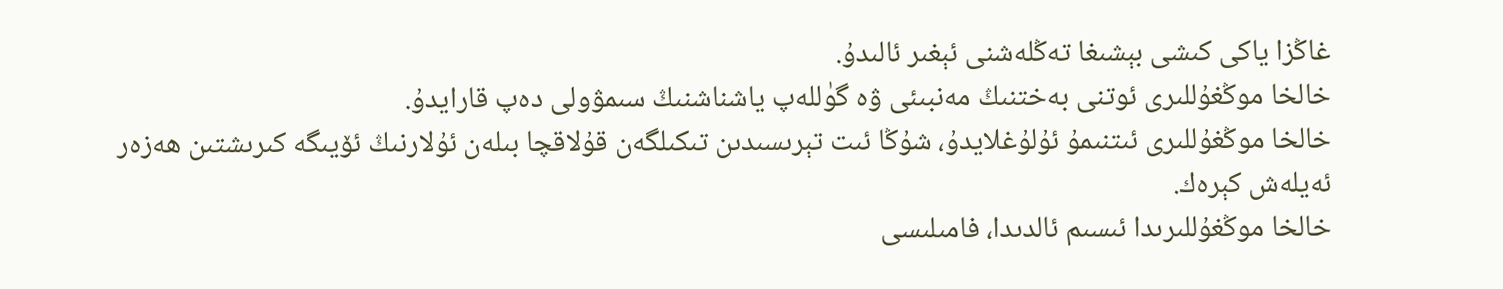غاڭزا ياكى كىشى بېشىغا تەڭلەشنى ئېغىر ئالىدۇ.
خالخا موڭغۇللىرى ئوتنى بەختنىڭ مەنبىئى ۋە گۈللەپ ياشناشنىڭ سىمۋولى دەپ قارايدۇ.
خالخا موڭغۇللىرى ئىتنىمۇ ئۇلۇغلايدۇ، شۇڭا ئىت تېرىسىدىن تىكىلگەن قۇلاقچا بىلەن ئۇلارنىڭ ئۆيىگە كىرىشتىن ھەزەر ئەيلەش كېرەك.
خالخا موڭغۇللىرىدا ئىسىم ئالدىدا، فامىلىسى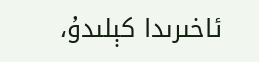ئاخىرىدا كېلىدۇ،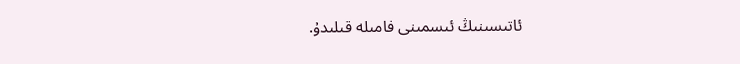ئاتىسىنىڭ ئىسمىنى فامىلە قىلىدۇ.